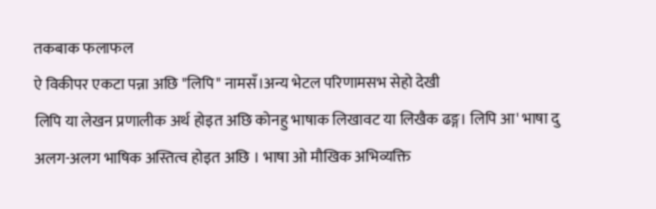तकबाक फलाफल
ऐ विकीपर एकटा पन्ना अछि "लिपि" नामसँ।अन्य भेटल परिणामसभ सेहो देखी
लिपि या लेखन प्रणालीक अर्थ होइत अछि कोनहु भाषाक लिखावट या लिखैक ढङ्ग। लिपि आ' भाषा दु अलग-अलग भाषिक अस्तित्व होइत अछि । भाषा ओ मौखिक अभिव्यक्ति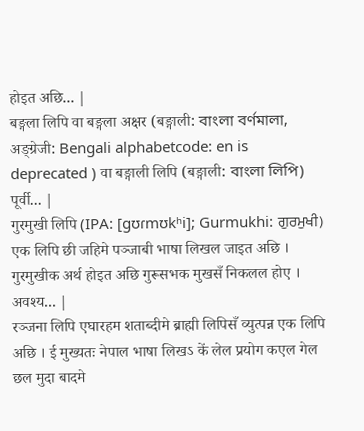होइत अछि... |
बङ्गला लिपि वा बङ्गला अक्षर (बङ्गाली: বাংলা বর্ণমালা, अङ्ग्रेजी: Bengali alphabetcode: en is deprecated ) वा बङ्गाली लिपि (बङ्गाली: বাংলা লিপি) पूर्वी... |
गुरमुखी लिपि (IPA: [ɡʊɾmʊkʰi]; Gurmukhi: ਗੁਰਮੁਖੀ) एक लिपि छी जहिमे पञ्जाबी भाषा लिखल जाइत अछि । गुरमुखीक अर्थ होइत अछि गुरूसभक मुखसँ निकलल होए । अवश्य... |
रञ्जना लिपि एघारहम शताब्दीमे ब्राह्मी लिपिसँ व्युत्पन्न एक लिपि अछि । ई मुख्यतः नेपाल भाषा लिखऽ कें लेल प्रयोग कएल गेल छल मुदा बादमे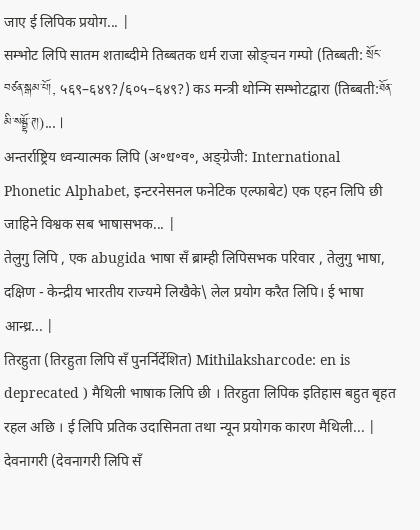जाए ई लिपिक प्रयोग... |
सम्भोट लिपि सातम शताब्दीमे तिब्बतक धर्म राजा स्रोङ्चन गम्पो (तिब्बती: སྲོང་བཙན་སྒམ་པོ།, ५६९–६४९?/६०५–६४९?) कऽ मन्त्री थोन्मि सम्भोटद्वारा (तिब्बती:ཐོན་མི་སམྦྷོ་ཊ།)... |
अन्तर्राष्ट्रिय ध्वन्यात्मक लिपि (अ॰ध॰व॰, अङ्ग्रेजी: International Phonetic Alphabet, इन्टरनेसनल फनेटिक एल्फाबेट) एक एहन लिपि छी जाहिने विश्वक सब भाषासभक... |
तेलुगु लिपि , एक abugida भाषा सँ ब्राम्ही लिपिसभक परिवार , तेलुगु भाषा, दक्षिण - केन्द्रीय भारतीय राज्यमे लिखैके\ लेल प्रयोग करैत लिपि। ई भाषा आन्ध्र... |
तिरहुता (तिरहुता लिपि सँ पुनर्निर्देशित) Mithilaksharcode: en is deprecated ) मैथिली भाषाक लिपि छी । तिरहुता लिपिक इतिहास बहुत बृहत रहल अछि । ई लिपि प्रतिक उदासिनता तथा न्यून प्रयोगक कारण मैथिली... |
देवनागरी (देवनागरी लिपि सँ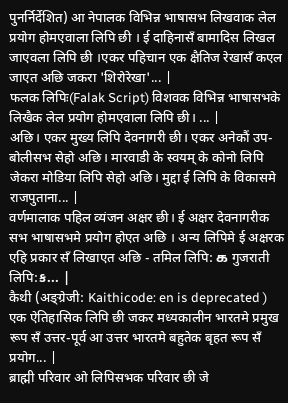पुनर्निर्देशित) आ नेपालक विभिन्न भाषासभ लिखवाक लेल प्रयोग होमएवाला लिपि छी । ई दाहिनासँ बामादिस लिखल जाएवला लिपि छी ।एकर पहिचान एक क्षैतिज रेखासँ कएल जाएत अछि जकरा 'शिरोरेखा'... |
फलक लिपिः(Falak Script) विशवक विभिन्न भाषासभके लिखैक लेल प्रयोग होमएवाला लिपि छी। ... |
अछि। एकर मुख्य लिपि देवनागरी छी। एकर अनेकौं उप-बोलीसभ सेहो अछि। मारवाडी के स्वयम् के कोनो लिपि जेकरा मोडिया लिपि सेहो अछि। मुद्दा ई लिपि के विकासमे राजपुताना... |
वर्णमालाक पहिल व्यंजन अक्षर छी। ई अक्षर देवनागरीक सभ भाषासभमे प्रयोग होएत अछि । अन्य लिपिमे ई अक्षरक एहि प्रकार सँ लिखाएत अछि - तमिल लिपि: க गुजराती लिपि:ક... |
कैथी (अङ्ग्रेजी: Kaithicode: en is deprecated ) एक ऐतिहासिक लिपि छी जकर मध्यकालीन भारतमे प्रमुख रूप सँ उत्तर-पूर्व आ उत्तर भारतमे बहुतेक बृहत रूप सँ प्रयोग... |
ब्राह्मी परिवार ओ लिपिसभक परिवार छी जे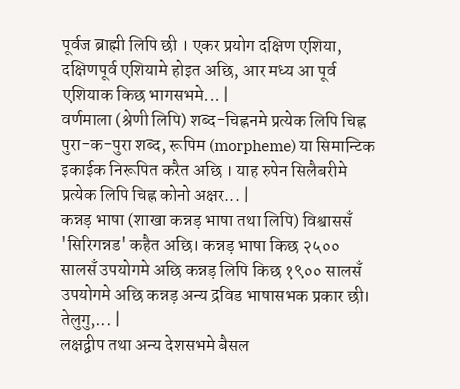पूर्वज ब्राह्मी लिपि छी । एकर प्रयोग दक्षिण एशिया, दक्षिणपूर्व एशियामे होइत अछि, आर मध्य आ पूर्व एशियाक किछ भागसभमे... |
वर्णमाला (श्रेणी लिपि) शब्द-चिह्ननमे प्रत्येक लिपि चिह्न पुरा-क-पुरा शब्द, रूपिम (morpheme) या सिमान्टिक इकाईक निरूपित करैत अछि । याह रुपेन सिलैबरीमे प्रत्येक लिपि चिह्न कोनो अक्षर... |
कन्नड़ भाषा (शाखा कन्नड़ भाषा तथा लिपि) विश्वाससँ 'सिरिगन्नड' कहैत अछि। कन्नड़ भाषा किछ २५०० सालसँ उपयोगमे अछि कन्नड़ लिपि किछ १९०० सालसँ उपयोगमे अछि कन्नड़ अन्य द्रविड भाषासभक प्रकार छी। तेलुगु,... |
लक्षद्वीप तथा अन्य देशसभमे बैसल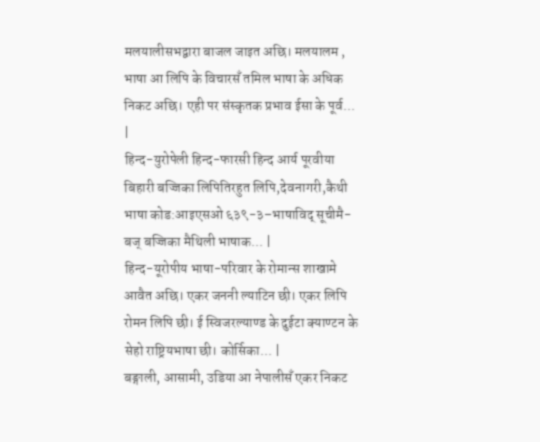मलयालीसभद्वारा बाजल जाइत अछि। मलयालम , भाषा आ लिपि के विचारसँ तमिल भाषा के अधिक निकट अछि। एही पर संस्कृतक प्रभाव ईसा के पूर्व... |
हिन्द-युरोपेली हिन्द-फारसी हिन्द आर्य पूरवीया बिहारी बज्जिका लिपितिरहुत लिपि,देवनागरी,कैथी भाषा कोड:आइएसओ ६३९-३–भाषाविद् सूचीमै-बज् बज्जिका मैथिली भाषाक... |
हिन्द-यूरोपीय भाषा-परिवार के रोमान्स शाखामे आवैत अछि। एकर जननी ल्याटिन छी। एकर लिपि रोमन लिपि छी। ई स्विजरल्याण्ड के दुईटा क्याण्टन के सेहो राष्ट्रियभाषा छी। कोर्सिका... |
बङ्गाली, आसामी, उडिया आ नेपालीसँ एकर निकट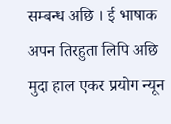सम्बन्ध अछि । ई भाषाक अपन तिरहुता लिपि अछि मुदा हाल एकर प्रयोग न्यून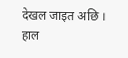देखल जाइत अछि । हाल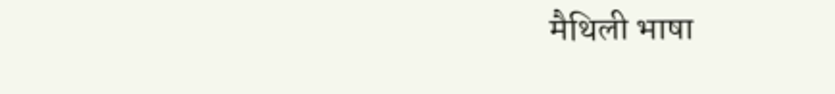मैथिली भाषा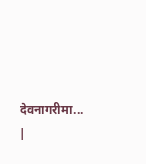देवनागरीमा... |